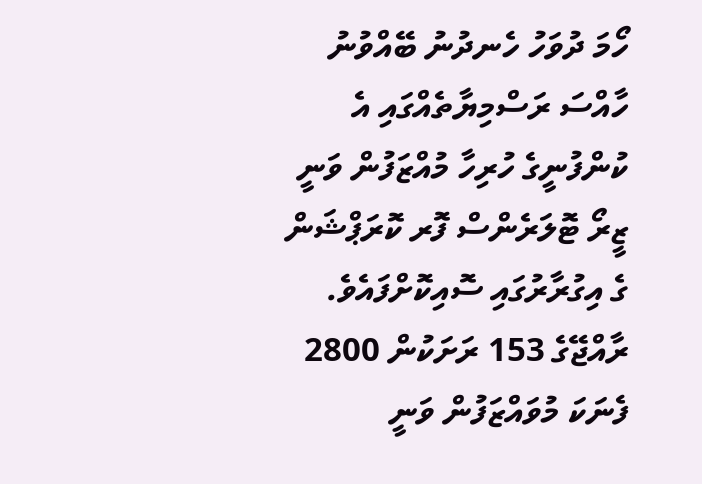ހޯމަ ދުވަހު ހެނދުނު ބޭއްވުނު ހާއްސަ ރަސްމިޔާތެއްގައި އެ ކުންފުނީގެ ހުރިހާ މުއްޒަފުން ވަނީ ޒީރޯ ޓޮލަރެންސް ފޮރ ކޮރަޕްޝަން ގެ އިގުރާރުގައި ސޮއިކޮށްފައެވެ.
ރާއްޖޭގެ 153 ރަށަކުން 2800 ފެނަކަ މުވައްޒަފުން ވަނީ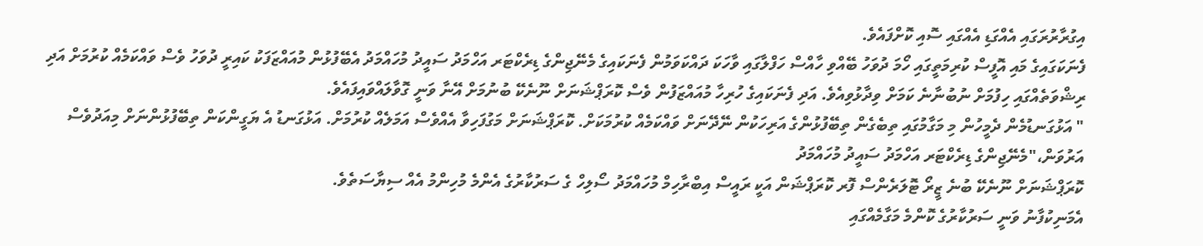އިގުރާރުރަގައި އެއްގަޑި އެއްގައި ސޮއި ކޮށްފައެވެ.
ފެނަކަގައިގެ މައި އޮފީސް ކުރިމަތީގައި ހޯމަ ދުވަހު ބޭއްވި ހާއްސް ހަފްލާގައި ވާހަކަ ދައްކަވަމުން ފެނަކައިގެ މެނޭޖިންގެ ޑިރެކްޓަރ އަހްމަދު ސައީދު މުހައްމަދު އެބޭފުޅުން މުއައްޒަފަކު ކައިރީ ދުވަހު ވެސް ވައްކަމެއް ކުރުމަށް އަދި ރިޝްވަތެއްގައި ހިފުމަށް ނުބުނާނެ ކަމަށް ވިދާޅުވިއެވެ. އަދި ފެނަކައިގެ ހުރިހާ މުއައްޒަފުން ވެސް ކޮރަޕްޝަނަށް ނޫނެކޭ ބުނުމަށް އޭނާ ވަނީ ގޮވާލައްވައިފައެވެ.
" އަޅުގަނޑުމެން ދެމީހުން މި މަގާމުގައި ތިބެގެން ތިބޭފުޅުންގެ އަރިހަކުން ނޭދޭނަށް ވައްކަމެއް ކުރުމަކަށް. ކޮރަޕްޝަނަށް މަގުފަހިވާ އެއްވެސް އަމަލެއް ކުރުމަށް. އަޅުގަނޑު އެ ޔަގީންކަން ތިބޭފުޅުންނަށް މިއަދުވެސް އަރުވަން،"މެނޭޖިންގެ ޑިރެކްޓަރ އަހްމަދު ސައީދު މުހައްމަދު
ކޮރަޕްޝަނަށް ނޫނެކޭ ބުނެ ޒީރޯ ޓޮލަރެންސް ފޮރ ކޮރަޕްޝަން އަކީ ރައީސް އިބްރާހިމް މުހައްމަދު ސޯލިހް ގެ ސަރުކާރުގެ އެންމެ މުހިންމު އެއް ސިޔާސަތެވެ.
އެމަނިކުފާނު ވަނީ ސަރުކާރުގެ ކޮންމެ މަގާމެއްގައި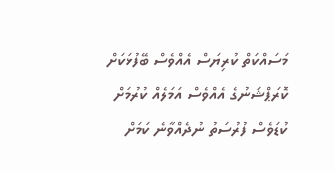މަސައްކަތް ކުރިޔަސް އެއްވެސް ބޭފުޅަކަށް ކޮރަޕްޝަނުގެ އެއްވެސް އަމަލެއް ކުރުމަށް ކުޑަވެސް ފުރުސަތު ނުދެއްވާނެ ކަމަށް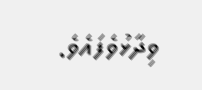ވިދާޅުވެފައެވެ.